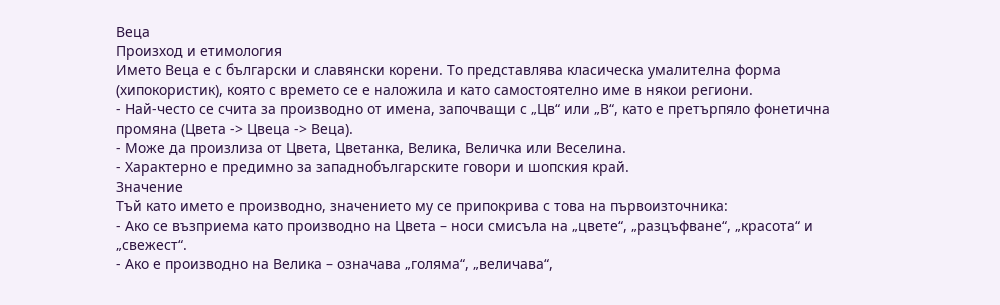Веца
Произход и етимология
Името Веца е с български и славянски корени. То представлява класическа умалителна форма (хипокористик), която с времето се е наложила и като самостоятелно име в някои региони.
- Най-често се счита за производно от имена, започващи с „Цв“ или „В“, като е претърпяло фонетична промяна (Цвета -> Цвеца -> Веца).
- Може да произлиза от Цвета, Цветанка, Велика, Величка или Веселина.
- Характерно е предимно за западнобългарските говори и шопския край.
Значение
Тъй като името е производно, значението му се припокрива с това на първоизточника:
- Ако се възприема като производно на Цвета – носи смисъла на „цвете“, „разцъфване“, „красота“ и „свежест“.
- Ако е производно на Велика – означава „голяма“, „величава“,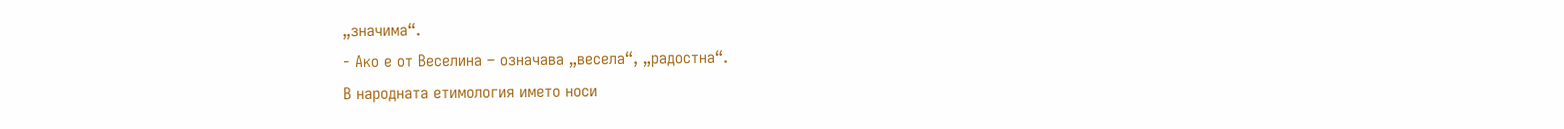„значима“.
- Ако е от Веселина – означава „весела“, „радостна“.
В народната етимология името носи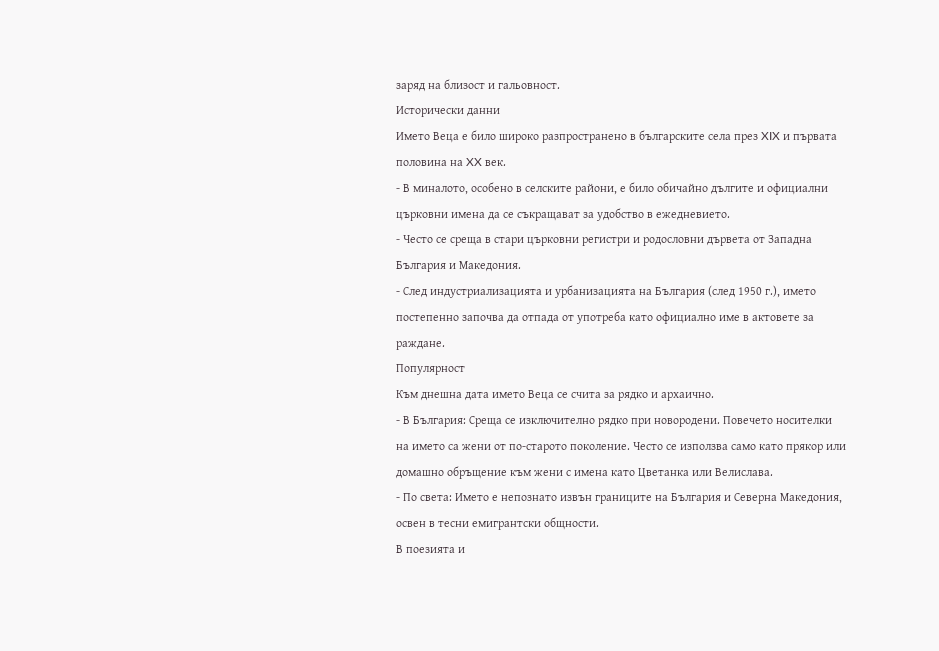заряд на близост и гальовност.
Исторически данни
Името Веца е било широко разпространено в българските села през XIX и първата половина на XX век.
- В миналото, особено в селските райони, е било обичайно дългите и официални църковни имена да се съкращават за удобство в ежедневието.
- Често се среща в стари църковни регистри и родословни дървета от Западна България и Македония.
- След индустриализацията и урбанизацията на България (след 1950 г.), името постепенно започва да отпада от употреба като официално име в актовете за раждане.
Популярност
Към днешна дата името Веца се счита за рядко и архаично.
- В България: Среща се изключително рядко при новородени. Повечето носителки на името са жени от по-старото поколение. Често се използва само като прякор или домашно обръщение към жени с имена като Цветанка или Велислава.
- По света: Името е непознато извън границите на България и Северна Македония, освен в тесни емигрантски общности.
В поезията и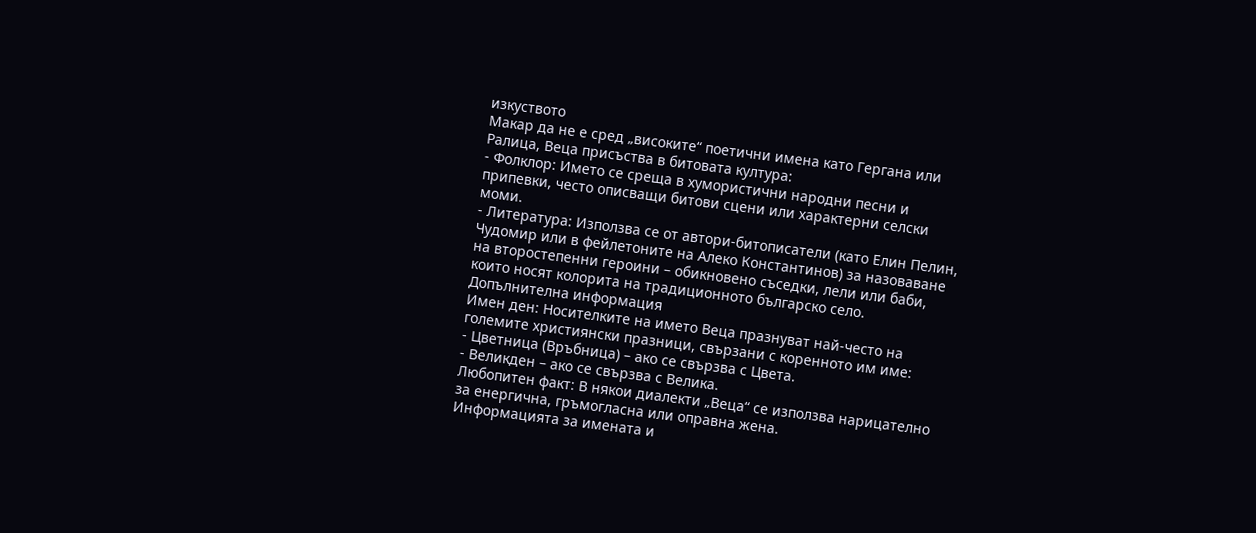изкуството
Макар да не е сред „високите“ поетични имена като Гергана или Ралица, Веца присъства в битовата култура:
- Фолклор: Името се среща в хумористични народни песни и припевки, често описващи битови сцени или характерни селски моми.
- Литература: Използва се от автори-битописатели (като Елин Пелин, Чудомир или в фейлетоните на Алеко Константинов) за назоваване на второстепенни героини – обикновено съседки, лели или баби, които носят колорита на традиционното българско село.
Допълнителна информация
Имен ден: Носителките на името Веца празнуват най-често на големите християнски празници, свързани с коренното им име:
- Цветница (Връбница) – ако се свързва с Цвета.
- Великден – ако се свързва с Велика.
Любопитен факт: В някои диалекти „Веца“ се използва нарицателно за енергична, гръмогласна или оправна жена.
Информацията за имената и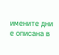имените дни е описана в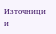Източници и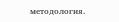методология.